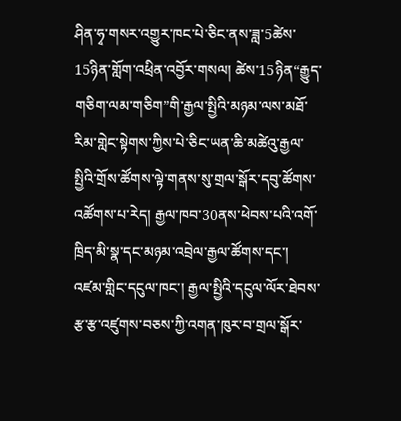ཤིན་ཧྭ་གསར་འགྱུར་ཁང་པེ་ཅིང་ནས་ཟླ་5ཚེས་15ཉིན་གློག་འཕྲིན་འབྱོར་གསལ། ཚེས་15ཉིན“རྒྱུད་གཅིག་ལམ་གཅིག”གི་རྒྱལ་སྤྱིའི་མཉམ་ལས་མཐོ་རིམ་གླེང་སྟེགས་ཀྱིས་པེ་ཅིང་ཡན་ཆི་མཚེའུ་རྒྱལ་སྤྱིའི་གྲོས་ཚོགས་ལྟེ་གནས་སུ་གྲལ་སྒོར་དབུ་ཚོགས་འཚོགས་པ་རེད། རྒྱལ་ཁབ་30ནས་ཕེབས་པའི་འགོ་ཁྲིད་མི་སྣ་དང་མཉམ་འབྲེལ་རྒྱལ་ཚོགས་དང་། འཛམ་གླིང་དངུལ་ཁང་། རྒྱལ་སྤྱིའི་དངུལ་ལོར་ཐེབས་རྩ་རྩ་འཛུགས་བཅས་ཀྱི་འགན་ཁུར་བ་གྲལ་སྒོར་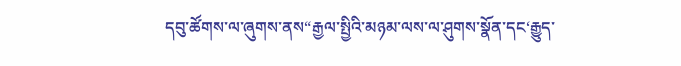དབུ་ཚོགས་ལ་ཞུགས་ནས“རྒྱལ་སྤྱིའི་མཉམ་ལས་ལ་ཤུགས་སྣོན་དང‘རྒྱུད་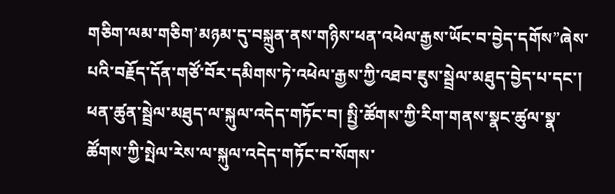གཅིག་ལམ་གཅིག’མཉམ་དུ་བསྐྲུན་ནས་གཉིས་ཕན་འཕེལ་རྒྱས་ཡོང་བ་བྱེད་དགོས”ཞེས་པའི་བརྗོད་དོན་གཙོ་བོར་དམིགས་ཏེ་འཕེལ་རྒྱས་ཀྱི་འཐབ་ཇུས་སྦྲེལ་མཐུད་བྱེད་པ་དང་། ཕན་ཚུན་སྦྲེལ་མཐུད་ལ་སྐུལ་འདེད་གཏོང་བ། སྤྱི་ཚོགས་ཀྱི་རིག་གནས་སྣང་ཚུལ་སྣ་ཚོགས་ཀྱི་སྤེལ་རེས་ལ་སྐུལ་འདེད་གཏོང་བ་སོགས་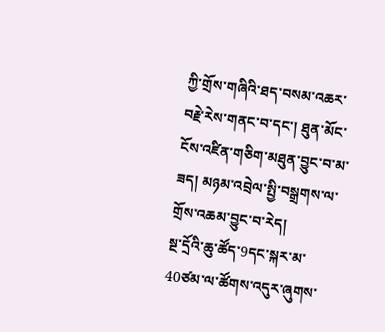ཀྱི་གྲོས་གཞིའི་ཐད་བསམ་འཆར་བརྗེ་རེས་གནང་བ་དང་། ཐུན་མོང་ངོས་འཛིན་གཅིག་མཐུན་བྱུང་བ་མ་ཟད། མཉམ་འབྲེལ་སྤྱི་བསྒྲགས་ལ་གྲོས་འཆམ་བྱུང་བ་རེད།
སྔ་དྲོའི་ཆུ་ཚོད་9དང་སྐར་མ་40ཙམ་ལ་ཚོགས་འདུར་ཞུགས་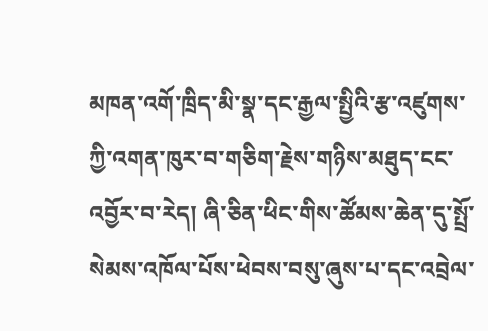མཁན་འགོ་ཁྲིད་མི་སྣ་དང་རྒྱལ་སྤྱིའི་རྩ་འཛུགས་ཀྱི་འགན་ཁུར་བ་གཅིག་རྗེས་གཉིས་མཐུད་ངང་འབྱོར་བ་རེད། ཞི་ཅིན་ཕིང་གིས་ཚོམས་ཆེན་དུ་སྤྲོ་སེམས་འཁོལ་པོས་ཕེབས་བསུ་ཞུས་པ་དང་འབྲེལ་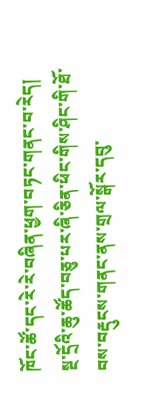ཁོང་ཚོ་དང་རེ་རེ་བཞིན་ཕྱག་བཏང་གནང་བ་རེད།
སྔ་དྲོའི་ཆུ་ཚོད་བཅུ་པར་ཞི་ཅིན་ཕིང་གིས་ཤིང་གི་ཐོ་བས་བརྡུངས་གནང་ནས་གྲལ་སྒོར་དབུ་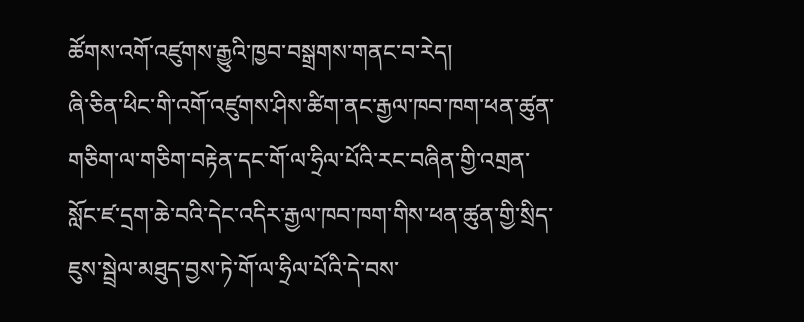ཚོགས་འགོ་འཛུགས་རྒྱུའི་ཁྱབ་བསྒྲགས་གནང་བ་རེད།
ཞི་ཅིན་ཕིང་གི་འགོ་འཛུགས་ཤིས་ཚིག་ནང་རྒྱལ་ཁབ་ཁག་ཕན་ཚུན་གཅིག་ལ་གཅིག་བརྟེན་དང་གོ་ལ་ཧྲིལ་པོའི་རང་བཞིན་གྱི་འགྲན་སློང་ཛ་དྲག་ཆེ་བའི་དེང་འདིར་རྒྱལ་ཁབ་ཁག་གིས་ཕན་ཚུན་གྱི་སྲིད་ཇུས་སྦྲེལ་མཐུད་བྱས་ཏེ་གོ་ལ་ཧྲིལ་པོའི་དེ་བས་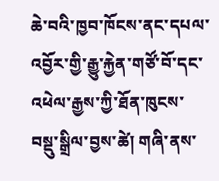ཆེ་བའི་ཁྱབ་ཁོངས་ནང་དཔལ་འབྱོར་གྱི་རྒྱུ་རྐྱེན་གཙོ་བོ་དང་འཕེལ་རྒྱས་ཀྱི་ཐོན་ཁུངས་བསྡུ་སྒྲིལ་བྱས་ཚེ། གཞི་ནས་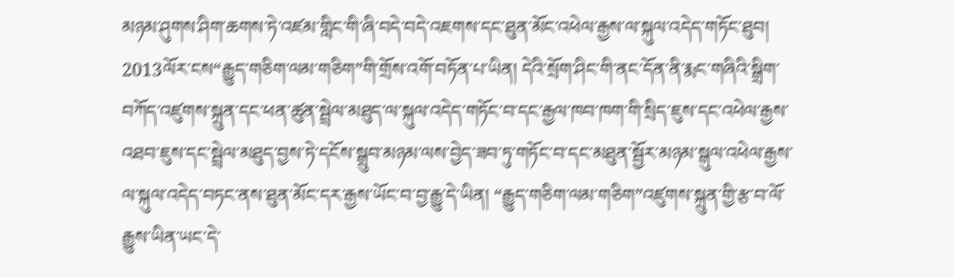མཉམ་ཤུགས་ཤིག་ཆགས་ཏེ་འཛམ་གླིང་གི་ཞི་བདེ་བདེ་འཇགས་དང་ཐུན་མོང་འཕེལ་རྒྱས་ལ་སྐུལ་འདེད་གཏོང་ཐུབ། 2013ལོར་ངས“རྒྱུད་གཅིག་ལམ་གཅིག”གི་གྲོས་འགོ་བཏོན་པ་ཡིན། དེའི་སྲོག་ཤིང་གི་ནང་དོན་ནི་རྨང་གཞིའི་སྒྲིག་བཀོད་འཛུགས་སྐྲུན་དང་ཕན་ཚུན་སྦྲེལ་མཐུད་ལ་སྐུལ་འདེད་གཏོང་བ་དང་རྒྱལ་ཁབ་ཁག་གི་སྲིད་ཇུས་དང་འཕེལ་རྒྱས་འཐབ་ཇུས་དང་སྦྲེལ་མཐུད་བྱས་ཏེ་དངོས་སྒྲུབ་མཉམ་ལས་བྱེད་ཟབ་ཏུ་གཏོང་བ་དང་མཐུན་སྦྱོར་མཉམ་སྒུལ་འཕེལ་རྒྱས་ལ་སྐུལ་འདེད་བཏང་ནས་ཐུན་མོང་དར་རྒྱས་ཡོང་བ་བྱ་རྒྱུ་དེ་ཡིན། “རྒྱུད་གཅིག་ལམ་གཅིག”འཛུགས་སྐྲུན་གྱི་རྩ་བ་ལོ་རྒྱུས་ཡིན་ཡང་དེ་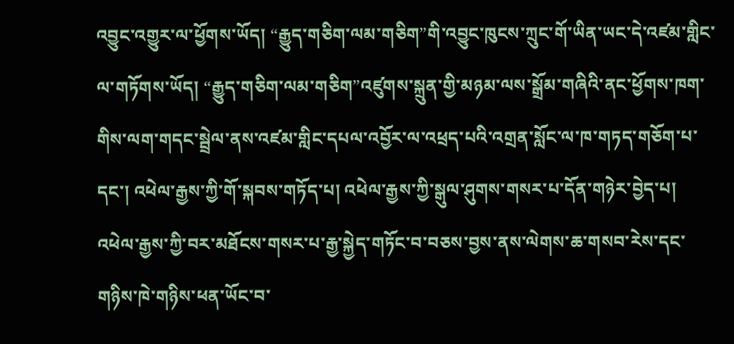འབྱུང་འགྱུར་ལ་ཕྱོགས་ཡོད། “རྒྱུད་གཅིག་ལམ་གཅིག”གི་འབྱུང་ཁུངས་ཀྲུང་གོ་ཡིན་ཡང་དེ་འཛམ་གླིང་ལ་གཏོགས་ཡོད། “རྒྱུད་གཅིག་ལམ་གཅིག”འཛུགས་སྐྲུན་གྱི་མཉམ་ལས་སྒྲོམ་གཞིའི་ནང་ཕྱོགས་ཁག་གིས་ལག་གདང་སྦྲེལ་ནས་འཛམ་གླིང་དཔལ་འབྱོར་ལ་འཕྲད་པའི་འགྲན་སློང་ལ་ཁ་གཏད་གཅོག་པ་དང་། འཕེལ་རྒྱས་ཀྱི་གོ་སྐབས་གཏོད་པ། འཕེལ་རྒྱས་ཀྱི་སྒུལ་ཤུགས་གསར་པ་དོན་གཉེར་བྱེད་པ། འཕེལ་རྒྱས་ཀྱི་བར་མཐོངས་གསར་པ་རྒྱ་སྐྱེད་གཏོང་བ་བཅས་བྱས་ནས་ལེགས་ཆ་གསབ་རེས་དང་གཉིས་ཁེ་གཉིས་ཕན་ཡོང་བ་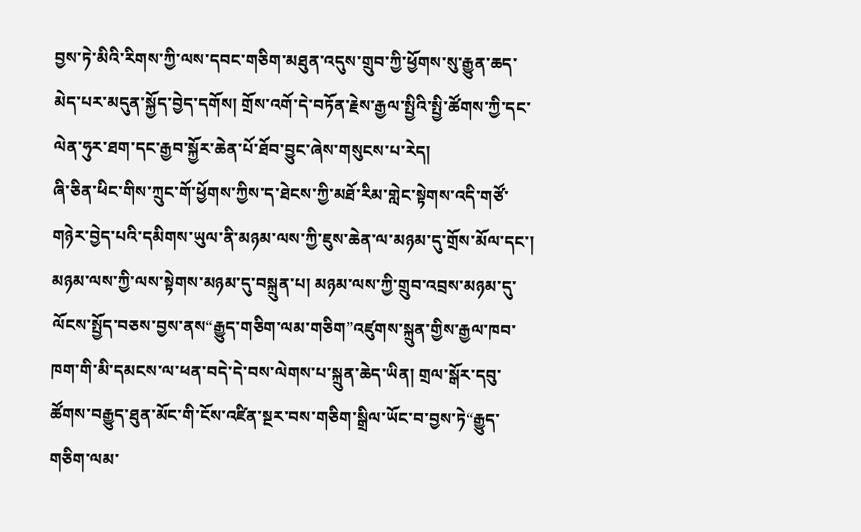བྱས་ཏེ་མིའི་རིགས་ཀྱི་ལས་དབང་གཅིག་མཐུན་འདུས་གྲུབ་ཀྱི་ཕྱོགས་སུ་རྒྱུན་ཆད་མེད་པར་མདུན་སྐྱོད་བྱེད་དགོས། གྲོས་འགོ་དེ་བཏོན་རྗེས་རྒྱལ་སྤྱིའི་སྤྱི་ཚོགས་ཀྱི་དང་ལེན་ཧུར་ཐག་དང་རྒྱབ་སྐྱོར་ཆེན་པོ་ཐོབ་བྱུང་ཞེས་གསུངས་པ་རེད།
ཞི་ཅིན་ཕིང་གིས་ཀྲུང་གོ་ཕྱོགས་ཀྱིས་ད་ཐེངས་ཀྱི་མཐོ་རིམ་གླེང་སྟེགས་འདི་གཙོ་གཉེར་བྱེད་པའི་དམིགས་ཡུལ་ནི་མཉམ་ལས་ཀྱི་ཇུས་ཆེན་ལ་མཉམ་དུ་གྲོས་མོལ་དང་། མཉམ་ལས་ཀྱི་ལས་སྟེགས་མཉམ་དུ་བསྐྲུན་པ། མཉམ་ལས་ཀྱི་གྲུབ་འབྲས་མཉམ་དུ་ལོངས་སྤྱོད་བཅས་བྱས་ནས“རྒྱུད་གཅིག་ལམ་གཅིག”འཛུགས་སྐྲུན་གྱིས་རྒྱལ་ཁབ་ཁག་གི་མི་དམངས་ལ་ཕན་བདེ་དེ་བས་ལེགས་པ་སྐྲུན་ཆེད་ཡིན། གྲལ་སྒོར་དབུ་ཚོགས་བརྒྱུད་ཐུན་མོང་གི་ངོས་འཛིན་སྔར་བས་གཅིག་སྒྲིལ་ཡོང་བ་བྱས་ཏེ“རྒྱུད་གཅིག་ལམ་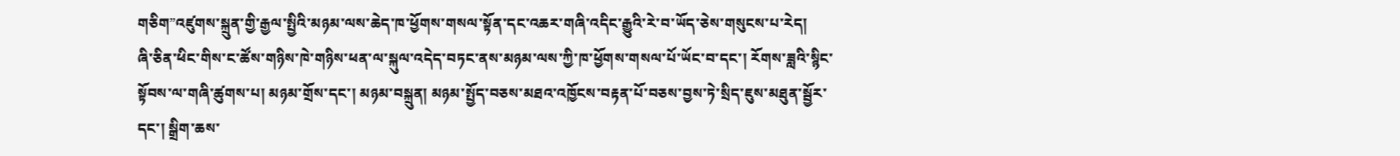གཅིག”འཛུགས་སྐྲུན་གྱི་རྒྱལ་སྤྱིའི་མཉམ་ལས་ཆེད་ཁ་ཕྱོགས་གསལ་སྟོན་དང་འཆར་གཞི་འདིང་རྒྱུའི་རེ་བ་ཡོད་ཅེས་གསུངས་པ་རེད།
ཞི་ཅིན་ཕིང་གིས་ང་ཚོས་གཉིས་ཁེ་གཉིས་ཕན་ལ་སྐུལ་འདེད་བཏང་ནས་མཉམ་ལས་ཀྱི་ཁ་ཕྱོགས་གསལ་པོ་ཡོང་བ་དང་། རོགས་ཟླའི་སྙིང་སྟོབས་ལ་གཞི་ཚུགས་པ། མཉམ་གྲོས་དང་། མཉམ་བསྐྲུན། མཉམ་སྤྱོད་བཅས་མཐའ་འཁྱོངས་བརྟན་པོ་བཅས་བྱས་ཏེ་སྲིད་ཇུས་མཐུན་སྦྱོར་དང་། སྒྲིག་ཆས་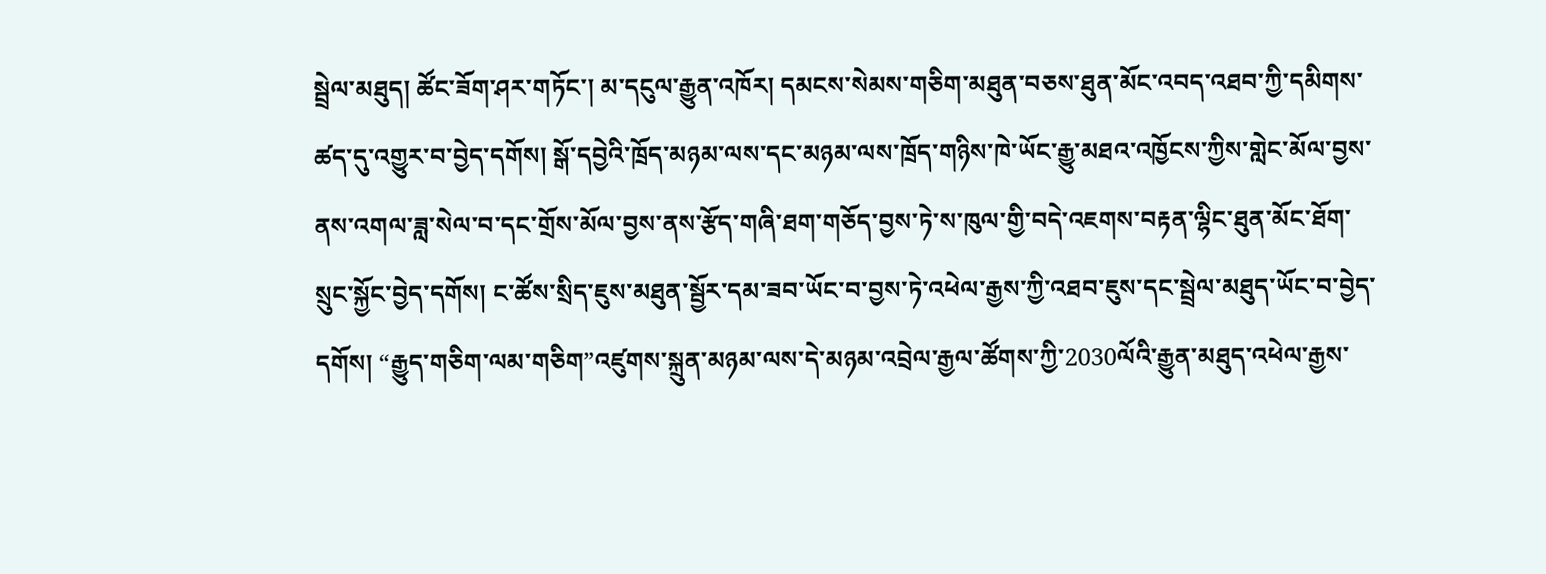སྦྲེལ་མཐུད། ཚོང་ཟོག་ཤར་གཏོང་། མ་དངུལ་རྒྱུན་འཁོར། དམངས་སེམས་གཅིག་མཐུན་བཅས་ཐུན་མོང་འབད་འཐབ་ཀྱི་དམིགས་ཚད་དུ་འགྱུར་བ་བྱེད་དགོས། སྒོ་དབྱེའི་ཁྲོད་མཉམ་ལས་དང་མཉམ་ལས་ཁྲོད་གཉིས་ཁེ་ཡོང་རྒྱུ་མཐའ་འཁྱོངས་ཀྱིས་གླེང་མོལ་བྱས་ནས་འགལ་ཟླ་སེལ་བ་དང་གྲོས་མོལ་བྱས་ནས་རྩོད་གཞི་ཐག་གཅོད་བྱས་ཏེ་ས་ཁུལ་གྱི་བདེ་འཇགས་བརྟན་ལྷིང་ཐུན་མོང་ཐོག་སྲུང་སྐྱོང་བྱེད་དགོས། ང་ཚོས་སྲིད་ཇུས་མཐུན་སྦྱོར་དམ་ཟབ་ཡོང་བ་བྱས་ཏེ་འཕེལ་རྒྱས་ཀྱི་འཐབ་ཇུས་དང་སྦྲེལ་མཐུད་ཡོང་བ་བྱེད་དགོས། “རྒྱུད་གཅིག་ལམ་གཅིག”འཛུགས་སྐྲུན་མཉམ་ལས་དེ་མཉམ་འབྲེལ་རྒྱལ་ཚོགས་ཀྱི་2030ལོའི་རྒྱུན་མཐུད་འཕེལ་རྒྱས་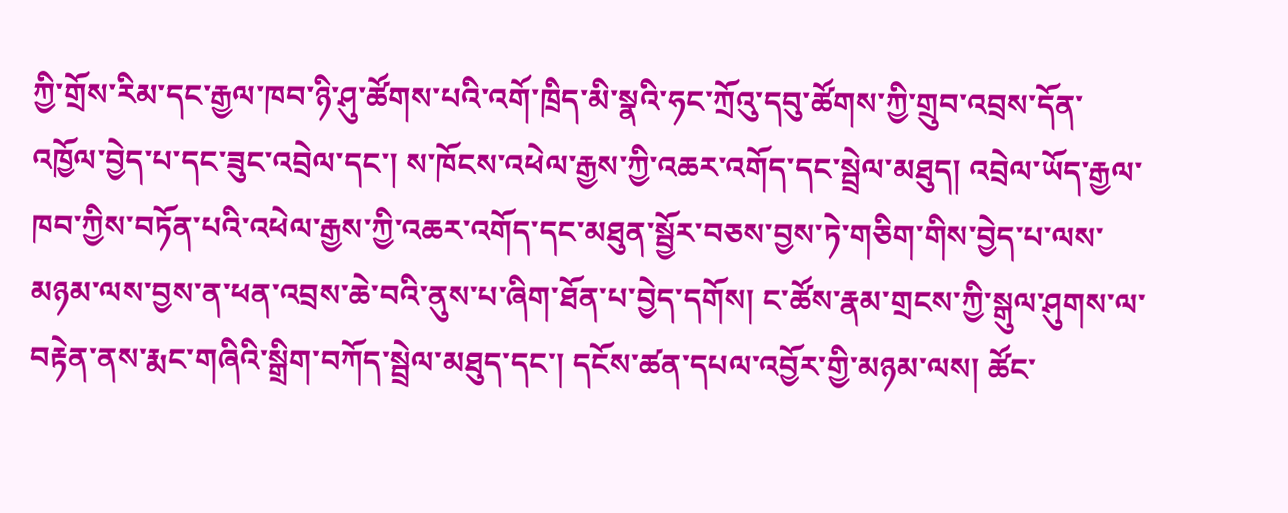ཀྱི་གྲོས་རིམ་དང་རྒྱལ་ཁབ་ཉི་ཤུ་ཚོགས་པའི་འགོ་ཁྲིད་མི་སྣའི་ཧང་ཀྲོའུ་དབུ་ཚོགས་ཀྱི་གྲུབ་འབྲས་དོན་འཁྱོལ་བྱེད་པ་དང་ཟུང་འབྲེལ་དང་། ས་ཁོངས་འཕེལ་རྒྱས་ཀྱི་འཆར་འགོད་དང་སྦྲེལ་མཐུད། འབྲེལ་ཡོད་རྒྱལ་ཁབ་ཀྱིས་བཏོན་པའི་འཕེལ་རྒྱས་ཀྱི་འཆར་འགོད་དང་མཐུན་སྦྱོར་བཅས་བྱས་ཏེ་གཅིག་གིས་བྱེད་པ་ལས་མཉམ་ལས་བྱས་ན་ཕན་འབྲས་ཆེ་བའི་ནུས་པ་ཞིག་ཐོན་པ་བྱེད་དགོས། ང་ཚོས་རྣམ་གྲངས་ཀྱི་སྒུལ་ཤུགས་ལ་བརྟེན་ནས་རྨང་གཞིའི་སྒྲིག་བཀོད་སྦྲེལ་མཐུད་དང་། དངོས་ཚན་དཔལ་འབྱོར་གྱི་མཉམ་ལས། ཚོང་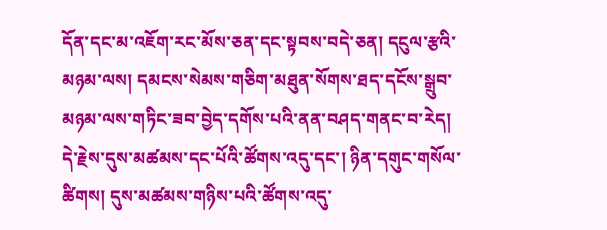དོན་དང་མ་འཇོག་རང་མོས་ཅན་དང་སྟབས་བདེ་ཅན། དངུལ་རྩའི་མཉམ་ལས། དམངས་སེམས་གཅིག་མཐུན་སོགས་ཐད་དངོས་སྒྲུབ་མཉམ་ལས་གཏིང་ཟབ་བྱེད་དགོས་པའི་ནན་བཤད་གནང་བ་རེད།
དེ་རྗེས་དུས་མཚམས་དང་པོའི་ཚོགས་འདུ་དང་། ཉིན་དགུང་གསོལ་ཚིགས། དུས་མཚམས་གཉིས་པའི་ཚོགས་འདུ་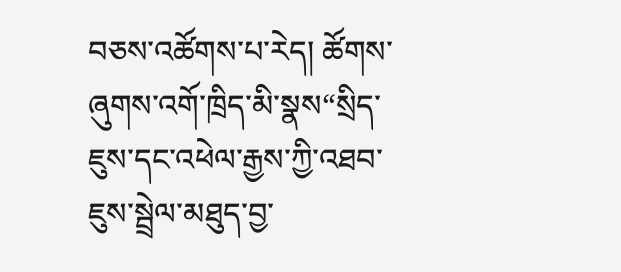བཅས་འཚོགས་པ་རེད། ཚོགས་ཞུགས་འགོ་ཁྲིད་མི་སྣས“སྲིད་ཇུས་དང་འཕེལ་རྒྱས་ཀྱི་འཐབ་ཇུས་སྦྲེལ་མཐུད་བྱ་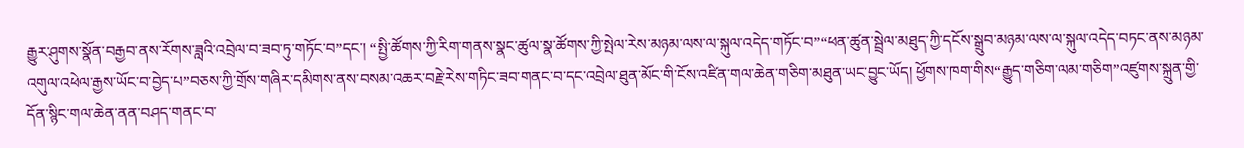རྒྱུར་ཤུགས་སྣོན་བརྒྱབ་ནས་རོགས་ཟླའི་འབྲེལ་བ་ཟབ་ཏུ་གཏོང་བ”དང་། “སྤྱི་ཚོགས་ཀྱི་རིག་གནས་སྣང་ཚུལ་སྣ་ཚོགས་ཀྱི་སྤེལ་རེས་མཉམ་ལས་ལ་སྐུལ་འདེད་གཏོང་བ”“ཕན་ཚུན་སྦྲེལ་མཐུད་ཀྱི་དངོས་སྒྲུབ་མཉམ་ལས་ལ་སྐུལ་འདེད་བཏང་ནས་མཉམ་འགུལ་འཕེལ་རྒྱས་ཡོང་བ་བྱེད་པ”བཅས་ཀྱི་གྲོས་གཞིར་དམིགས་ནས་བསམ་འཆར་བརྗེ་རེས་གཏིང་ཟབ་གནང་བ་དང་འབྲེལ་ཐུན་མོང་གི་ངོས་འཛིན་གལ་ཆེན་གཅིག་མཐུན་ཡང་བྱུང་ཡོད། ཕྱོགས་ཁག་གིས“རྒྱུད་གཅིག་ལམ་གཅིག”འཛུགས་སྐྲུན་གྱི་དོན་སྙིང་གལ་ཆེན་ནན་བཤད་གནང་བ་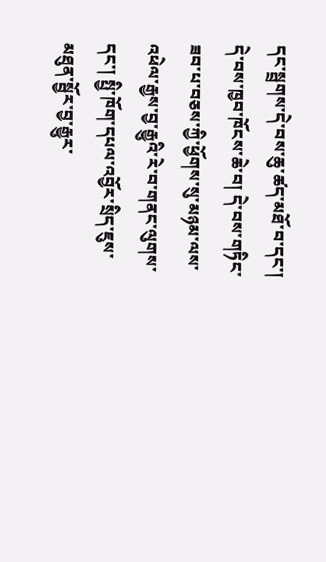དང་སྦྲགས་དེ་བས་ཆུ་ཚད་མཐོ་བ་དང་། དེ་བས་ཁྱབ་ཁོངས་ཆེ་བ། དེ་བས་གཏིང་ཟབ་པ་བཅས་ཀྱི་ཕྱོགས་སུ་མཉམ་ལས་འཕེལ་རྒྱས་བྱ་རྒྱུའི་རེ་བ་གནང་ལུགས་དང་། སྤྱི་ཁོག་དཔལ་འབྱོར་སྲིད་ཇུས་མཐུན་སྦྱོར་བྱ་རྒྱུར་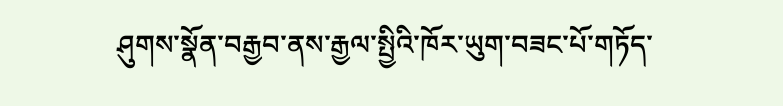ཤུགས་སྣོན་བརྒྱབ་ནས་རྒྱལ་སྤྱིའི་ཁོར་ཡུག་བཟང་པོ་གཏོད་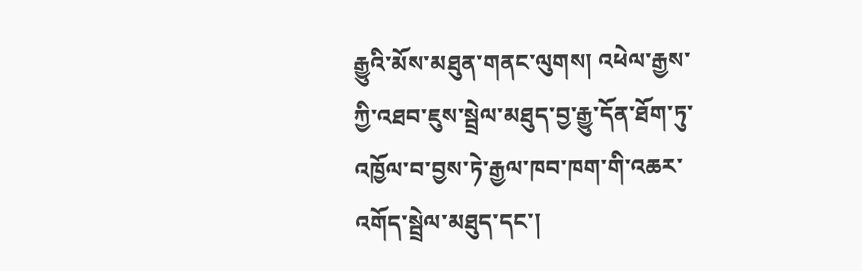རྒྱུའི་མོས་མཐུན་གནང་ལུགས། འཕེལ་རྒྱས་ཀྱི་འཐབ་ཇུས་སྦྲེལ་མཐུད་བྱ་རྒྱུ་དོན་ཐོག་ཏུ་འཁྱོལ་བ་བྱས་ཏེ་རྒྱལ་ཁབ་ཁག་གི་འཆར་འགོད་སྦྲེལ་མཐུད་དང་།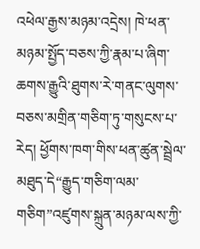འཕེལ་རྒྱས་མཉམ་འདྲེས། ཁེ་ཕན་མཉམ་སྤྱོད་བཅས་ཀྱི་རྣམ་པ་ཞིག་ཆགས་རྒྱུའི་ཐུགས་རེ་གནང་ལུགས་བཅས་མགྲིན་གཅིག་ཏུ་གསུངས་པ་རེད། ཕྱོགས་ཁག་གིས་ཕན་ཚུན་སྦྲེལ་མཐུད་དེ“རྒྱུད་གཅིག་ལམ་གཅིག”འཛུགས་སྐྲུན་མཉམ་ལས་ཀྱི་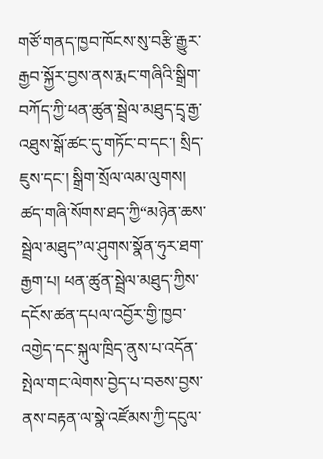གཙོ་གནད་ཁྱབ་ཁོངས་སུ་བརྩི་རྒྱུར་རྒྱབ་སྐྱོར་བྱས་ནས་རྨང་གཞིའི་སྒྲིག་བཀོད་ཀྱི་ཕན་ཚུན་སྦྲེལ་མཐུད་དྲྭ་རྒྱ་འཐུས་སྒོ་ཚང་དུ་གཏོང་བ་དང་། སྲིད་ཇུས་དང་། སྒྲིག་སྲོལ་ལམ་ལུགས། ཚད་གཞི་སོགས་ཐད་ཀྱི“མཉེན་ཆས་སྦྲེལ་མཐུད”ལ་ཤུགས་སྣོན་ཧུར་ཐག་རྒྱག་པ། ཕན་ཚུན་སྦྲེལ་མཐུད་ཀྱིས་དངོས་ཚན་དཔལ་འབྱོར་གྱི་ཁྱབ་འགྱེད་དང་སྐུལ་ཁྲིད་ནུས་པ་འདོན་སྤེལ་གང་ལེགས་བྱེད་པ་བཅས་བྱས་ནས་བརྟན་ལ་སྣེ་འཛོམས་ཀྱི་དངུལ་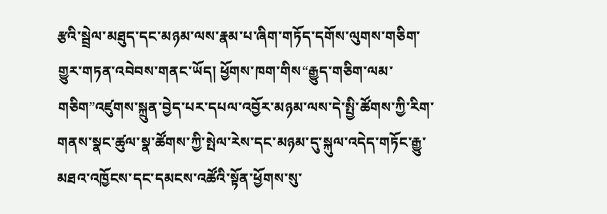རྩའི་སྦྲེལ་མཐུད་དང་མཉམ་ལས་རྣམ་པ་ཞིག་གཏོད་དགོས་ལུགས་གཅིག་གྱུར་གཏན་འབེབས་གནང་ཡོད། ཕྱོགས་ཁག་གིས“རྒྱུད་གཅིག་ལམ་གཅིག”འཛུགས་སྐྲུན་བྱེད་པར་དཔལ་འབྱོར་མཉམ་ལས་དེ་སྤྱི་ཚོགས་ཀྱི་རིག་གནས་སྣང་ཚུལ་སྣ་ཚོགས་ཀྱི་སྤེལ་རེས་དང་མཉམ་དུ་སྐུལ་འདེད་གཏོང་རྒྱུ་མཐའ་འཁྱོངས་དང་དམངས་འཚོའི་སྟོན་ཕྱོགས་སུ་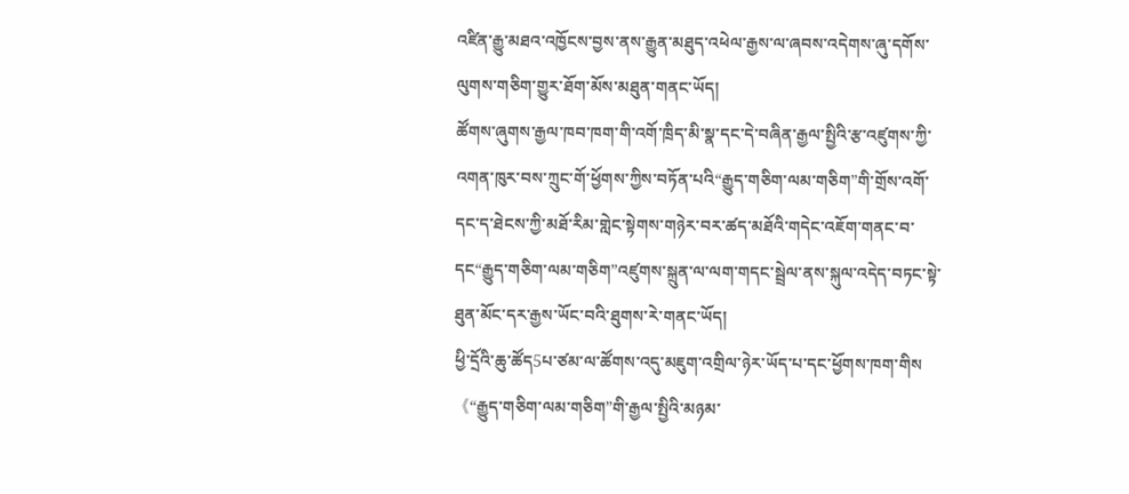འཛིན་རྒྱུ་མཐའ་འཁྱོངས་བྱས་ནས་རྒྱུན་མཐུད་འཕེལ་རྒྱས་ལ་ཞབས་འདེགས་ཞུ་དགོས་ལུགས་གཅིག་གྱུར་ཐོག་མོས་མཐུན་གནང་ཡོད།
ཚོགས་ཞུགས་རྒྱལ་ཁབ་ཁག་གི་འགོ་ཁྲིད་མི་སྣ་དང་དེ་བཞིན་རྒྱལ་སྤྱིའི་རྩ་འཛུགས་ཀྱི་འགན་ཁུར་བས་ཀྲུང་གོ་ཕྱོགས་ཀྱིས་བཏོན་པའི“རྒྱུད་གཅིག་ལམ་གཅིག”གི་གྲོས་འགོ་དང་ད་ཐེངས་ཀྱི་མཐོ་རིམ་གླེང་སྟེགས་གཉེར་བར་ཚད་མཐོའི་གདེང་འཇོག་གནང་བ་དང“རྒྱུད་གཅིག་ལམ་གཅིག”འཛུགས་སྐྲུན་ལ་ལག་གདང་སྦྲེལ་ནས་སྐུལ་འདེད་བཏང་སྟེ་ཐུན་མོང་དར་རྒྱས་ཡོང་བའི་ཐུགས་རེ་གནང་ཡོད།
ཕྱི་དྲོའི་ཆུ་ཚོད5པ་ཙམ་ལ་ཚོགས་འདུ་མཇུག་འགྲིལ་ཉེར་ཡོད་པ་དང་ཕྱོགས་ཁག་གིས《“རྒྱུད་གཅིག་ལམ་གཅིག”གི་རྒྱལ་སྤྱིའི་མཉམ་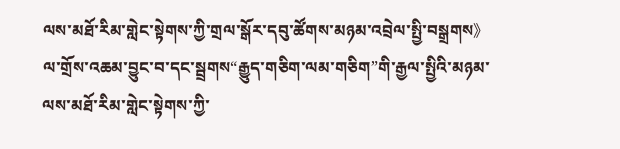ལས་མཐོ་རིམ་གླེང་སྟེགས་ཀྱི་གྲལ་སྒོར་དབུ་ཚོགས་མཉམ་འབྲེལ་སྤྱི་བསྒྲགས》ལ་གྲོས་འཆམ་བྱུང་བ་དང་སྦྲགས“རྒྱུད་གཅིག་ལམ་གཅིག”གི་རྒྱལ་སྤྱིའི་མཉམ་ལས་མཐོ་རིམ་གླེང་སྟེགས་ཀྱི་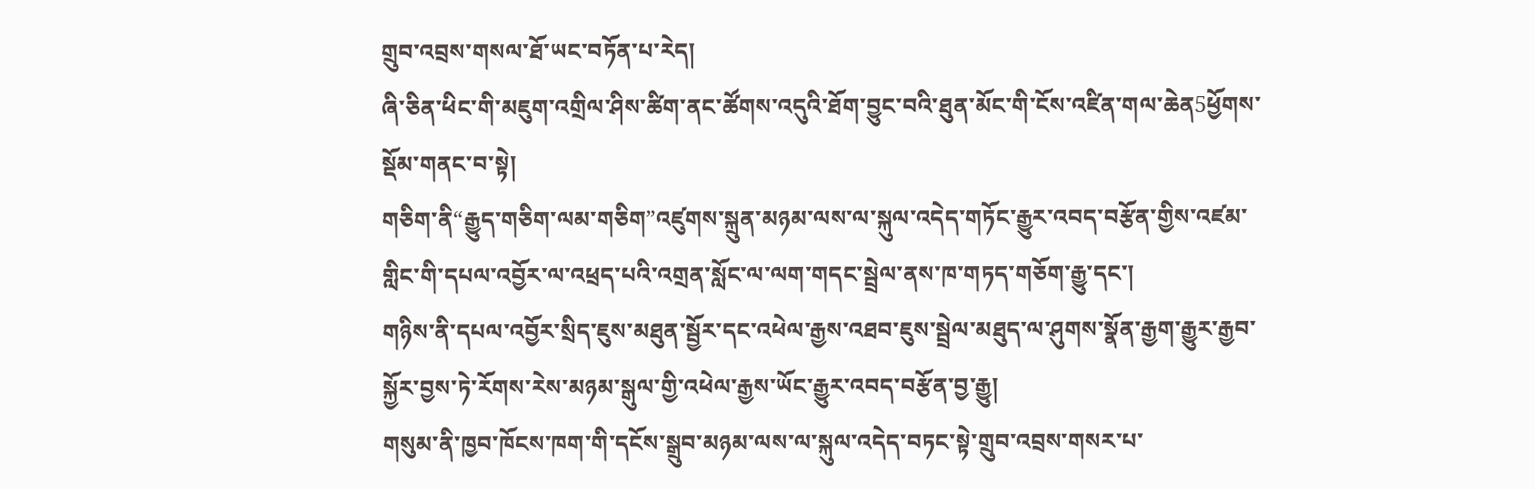གྲུབ་འབྲས་གསལ་ཐོ་ཡང་བཏོན་པ་རེད།
ཞི་ཅིན་ཕིང་གི་མཇུག་འགྲིལ་ཤིས་ཚིག་ནང་ཚོགས་འདུའི་ཐོག་བྱུང་བའི་ཐུན་མོང་གི་ངོས་འཛིན་གལ་ཆེན5ཕྱོགས་སྡོམ་གནང་བ་སྟེ།
གཅིག་ནི“རྒྱུད་གཅིག་ལམ་གཅིག”འཛུགས་སྐྲུན་མཉམ་ལས་ལ་སྐུལ་འདེད་གཏོང་རྒྱུར་འབད་བརྩོན་གྱིས་འཛམ་གླིང་གི་དཔལ་འབྱོར་ལ་འཕྲད་པའི་འགྲན་སློང་ལ་ལག་གདང་སྦྲེལ་ནས་ཁ་གཏད་གཅོག་རྒྱུ་དང་།
གཉིས་ནི་དཔལ་འབྱོར་སྲིད་ཇུས་མཐུན་སྦྱོར་དང་འཕེལ་རྒྱས་འཐབ་ཇུས་སྦྲེལ་མཐུད་ལ་ཤུགས་སྣོན་རྒྱག་རྒྱུར་རྒྱབ་སྐྱོར་བྱས་ཏེ་རོགས་རེས་མཉམ་སྒུལ་གྱི་འཕེལ་རྒྱས་ཡོང་རྒྱུར་འབད་བརྩོན་བྱ་རྒྱུ།
གསུམ་ནི་ཁྱབ་ཁོངས་ཁག་གི་དངོས་སྒྲུབ་མཉམ་ལས་ལ་སྐུལ་འདེད་བཏང་སྟེ་གྲུབ་འབྲས་གསར་པ་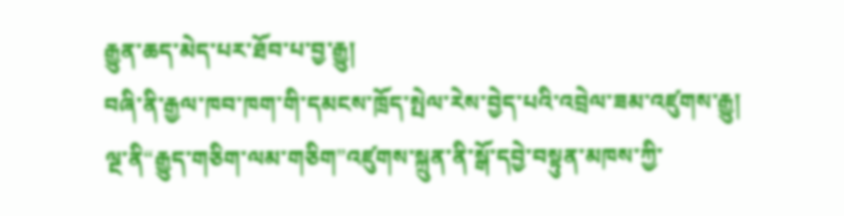རྒྱུན་ཆད་མེད་པར་ཐོབ་པ་བྱ་རྒྱུ།
བཞི་ནི་རྒྱལ་ཁབ་ཁག་གི་དམངས་ཁྲོད་སྤེལ་རེས་བྱེད་པའི་འབྲེལ་ཟམ་འཛུགས་རྒྱུ།
ལྔ་ནི“རྒྱུད་གཅིག་ལམ་གཅིག”འཛུགས་སྐྲུན་ནི་སྒོ་དབྱེ་བསྟུན་མཁས་ཀྱི་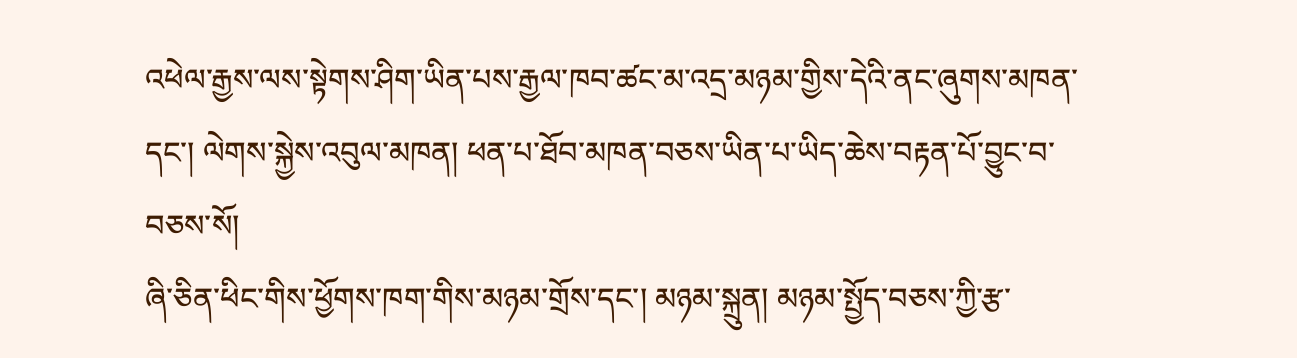འཕེལ་རྒྱས་ལས་སྟེགས་ཤིག་ཡིན་པས་རྒྱལ་ཁབ་ཚང་མ་འདྲ་མཉམ་གྱིས་དེའི་ནང་ཞུགས་མཁན་དང་། ལེགས་སྐྱེས་འབུལ་མཁན། ཕན་པ་ཐོབ་མཁན་བཅས་ཡིན་པ་ཡིད་ཆེས་བརྟན་པོ་བྱུང་བ་བཅས་སོ།
ཞི་ཅིན་ཕིང་གིས་ཕྱོགས་ཁག་གིས་མཉམ་གྲོས་དང་། མཉམ་སྐྲུན། མཉམ་སྤྱོད་བཅས་ཀྱི་རྩ་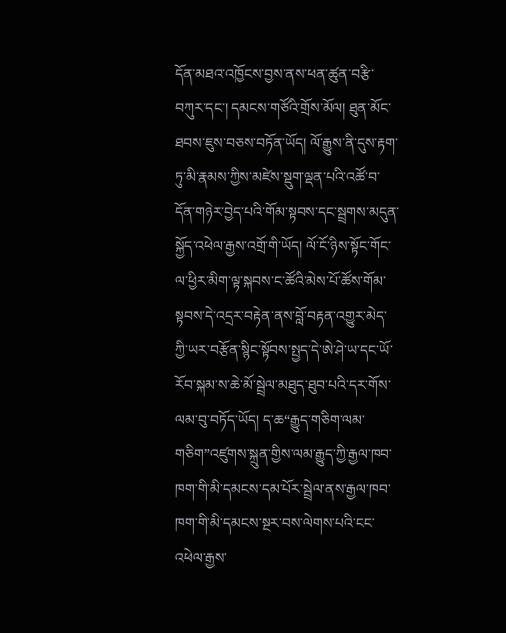དོན་མཐའ་འཁྱོངས་བྱས་ནས་ཕན་ཚུན་བརྩི་བཀུར་དང་། དམངས་གཙོའི་གྲོས་མོལ། ཐུན་མོང་ཐབས་ཇུས་བཅས་བཏོན་ཡོད། ལོ་རྒྱུས་ནི་དུས་རྟག་ཏུ་མི་རྣམས་ཀྱིས་མཛེས་སྡུག་ལྡན་པའི་འཚོ་བ་དོན་གཉེར་བྱེད་པའི་གོམ་སྟབས་དང་སྦྲགས་མདུན་སྐྱོད་འཕེལ་རྒྱས་འགྲོ་གི་ཡོད། ལོ་ངོ་ཉིས་སྟོང་གོང་ལ་ཕྱིར་མིག་ལྟ་སྐབས་ང་ཚོའི་མེས་པོ་ཚོས་གོམ་སྟབས་དེ་འདྲར་བརྟེན་ནས་བློ་བརྟན་འགྱུར་མེད་ཀྱི་ཡར་བརྩོན་སྙིང་སྟོབས་སྤྱད་དེ་ཨེ་ཤེ་ཡ་དང་ཡོ་རོབ་སྐམ་ས་ཆེ་མོ་སྦྲེལ་མཐུད་ཐུབ་པའི་དར་གོས་ལམ་བུ་བཏོད་ཡོད། ད་ཆ“རྒྱུད་གཅིག་ལམ་གཅིག”འཛུགས་སྐྲུན་གྱིས་ལམ་རྒྱུད་ཀྱི་རྒྱལ་ཁབ་ཁག་གི་མི་དམངས་དམ་པོར་སྦྲེལ་ནས་རྒྱལ་ཁབ་ཁག་གི་མི་དམངས་སྔར་བས་ལེགས་པའི་ངང་འཕེལ་རྒྱས་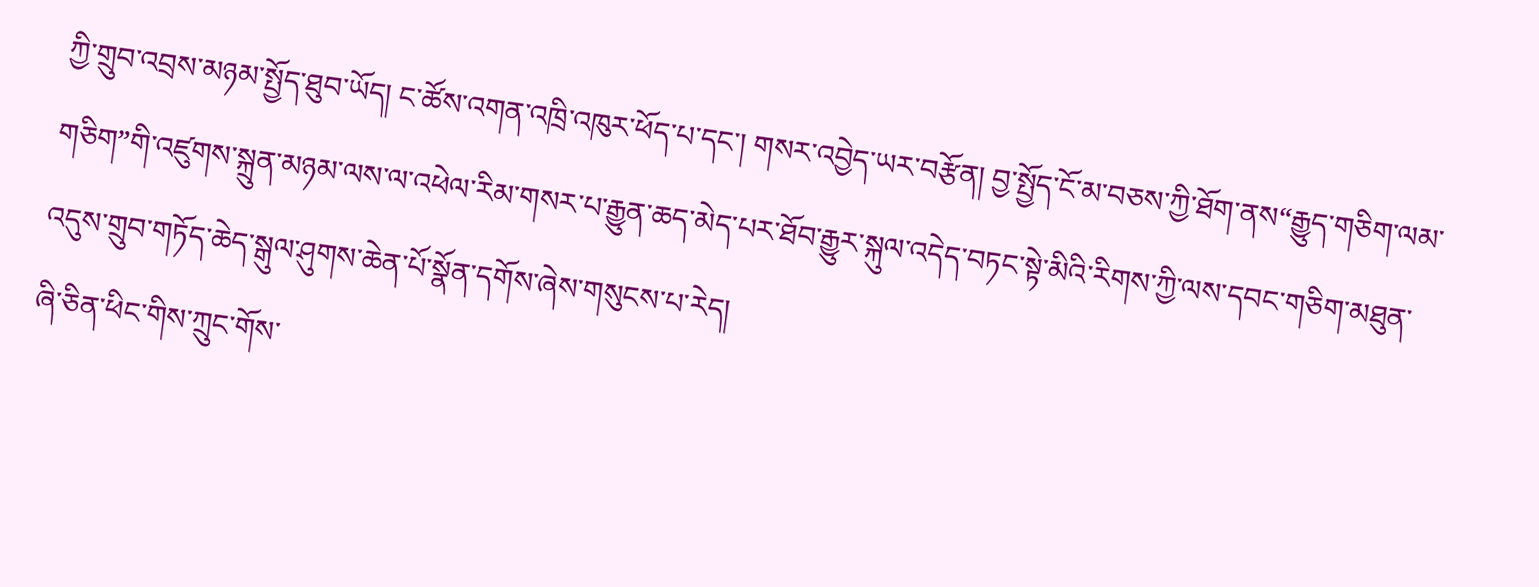ཀྱི་གྲུབ་འབྲས་མཉམ་སྤྱོད་ཐུབ་ཡོད། ང་ཚོས་འགན་འཁྲི་འཁུར་ཕོད་པ་དང་། གསར་འབྱེད་ཡར་བརྩོན། བྱ་སྤྱོད་ངོ་མ་བཅས་ཀྱི་ཐོག་ནས“རྒྱུད་གཅིག་ལམ་གཅིག”གི་འཛུགས་སྐྲུན་མཉམ་ལས་ལ་འཕེལ་རིམ་གསར་པ་རྒྱུན་ཆད་མེད་པར་ཐོབ་རྒྱུར་སྐུལ་འདེད་བཏང་སྟེ་མིའི་རིགས་ཀྱི་ལས་དབང་གཅིག་མཐུན་འདུས་གྲུབ་གཏོད་ཆེད་སྒུལ་ཤུགས་ཆེན་པོ་སྣོན་དགོས་ཞེས་གསུངས་པ་རེད།
ཞི་ཅིན་ཕིང་གིས་ཀྲུང་གོས་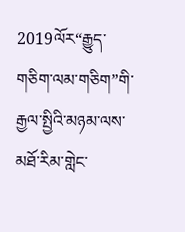2019ལོར“རྒྱུད་གཅིག་ལམ་གཅིག”གི་རྒྱལ་སྤྱིའི་མཉམ་ལས་མཐོ་རིམ་གླེང་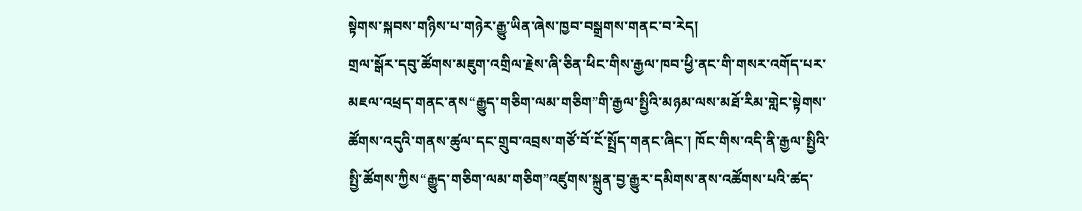སྟེགས་སྐབས་གཉིས་པ་གཉེར་རྒྱུ་ཡིན་ཞེས་ཁྱབ་བསྒྲགས་གནང་བ་རེད།
གྲལ་སྒོར་དབུ་ཚོགས་མཇུག་འགྲིལ་རྗེས་ཞི་ཅིན་ཕིང་གིས་རྒྱལ་ཁབ་ཕྱི་ནང་གི་གསར་འགོད་པར་མཇལ་འཕྲད་གནང་ནས“རྒྱུད་གཅིག་ལམ་གཅིག”གི་རྒྱལ་སྤྱིའི་མཉམ་ལས་མཐོ་རིམ་གླེང་སྟེགས་ཚོགས་འདུའི་གནས་ཚུལ་དང་གྲུབ་འབྲས་གཙོ་བོ་ངོ་སྤྲོད་གནང་ཞིང་། ཁོང་གིས་འདི་ནི་རྒྱལ་སྤྱིའི་སྤྱི་ཚོགས་ཀྱིས“རྒྱུད་གཅིག་ལམ་གཅིག”འཛུགས་སྐྲུན་བྱ་རྒྱུར་དམིགས་ནས་འཚོགས་པའི་ཚད་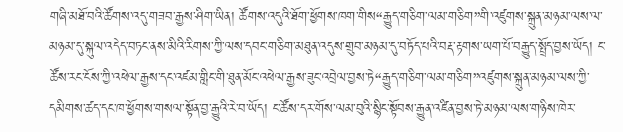གཞི་མཐོ་བའི་ཚོགས་འདུ་གཟབ་རྒྱས་ཤིག་ཡིན། ཚོགས་འདུའི་ཐོག་ཕྱོགས་ཁག་གིས“རྒྱུད་གཅིག་ལམ་གཅིག”གི་འཛུགས་སྐྲུན་མཉམ་ལས་ལ་མཉམ་དུ་སྐུལ་འདེད་བཏང་ནས་མིའི་རིགས་ཀྱི་ལས་དབང་གཅིག་མཐུན་འདུས་གྲུབ་མཉམ་དུ་བཏོད་པའི་བརྡ་རྟགས་ཡག་པོ་བརྒྱུད་སྤྲོད་བྱས་ཡོད། ང་ཚོས་རང་ངོས་ཀྱི་འཕེལ་རྒྱས་དང་འཛམ་གླིང་གི་ཐུན་མོང་འཕེལ་རྒྱས་ཟུང་འབྲེལ་བྱས་ཏེ“རྒྱུད་གཅིག་ལམ་གཅིག”འཛུགས་སྐྲུན་མཉམ་ལས་ཀྱི་དམིགས་ཚད་དང་ཁ་ཕྱོགས་གསལ་སྟོན་བྱ་རྒྱུའི་རེ་བ་ཡོད། ང་ཚོས་དར་གོས་ལམ་བུའི་སྙིང་སྟོབས་རྒྱུན་འཛིན་བྱས་ཏེ་མཉམ་ལས་གཉིས་ཁེར་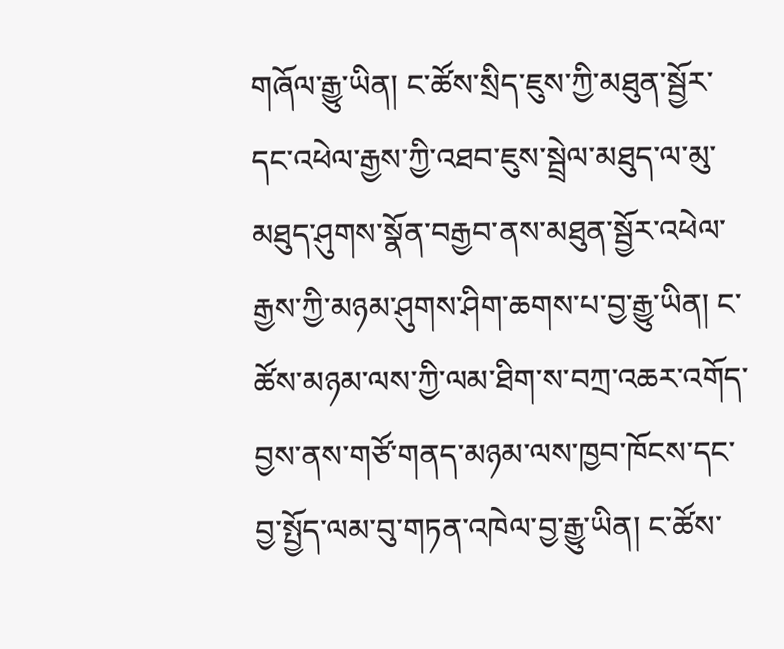གཞོལ་རྒྱུ་ཡིན། ང་ཚོས་སྲིད་ཇུས་ཀྱི་མཐུན་སྦྱོར་དང་འཕེལ་རྒྱས་ཀྱི་འཐབ་ཇུས་སྦྲེལ་མཐུད་ལ་མུ་མཐུད་ཤུགས་སྣོན་བརྒྱབ་ནས་མཐུན་སྦྱོར་འཕེལ་རྒྱས་ཀྱི་མཉམ་ཤུགས་ཤིག་ཆགས་པ་བྱ་རྒྱུ་ཡིན། ང་ཚོས་མཉམ་ལས་ཀྱི་ལམ་ཐིག་ས་བཀྲ་འཆར་འགོད་བྱས་ནས་གཙོ་གནད་མཉམ་ལས་ཁྱབ་ཁོངས་དང་བྱ་སྤྱོད་ལམ་བུ་གཏན་འཁེལ་བྱ་རྒྱུ་ཡིན། ང་ཚོས་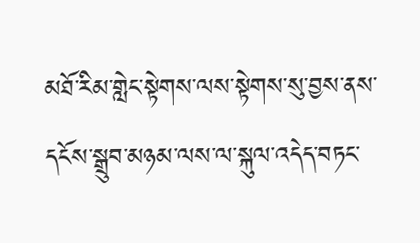མཐོ་རིམ་གླེང་སྟེགས་ལས་སྟེགས་སུ་བྱས་ནས་དངོས་སྒྲུབ་མཉམ་ལས་ལ་སྐུལ་འདེད་བཏང་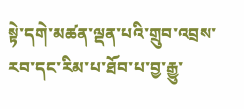སྟེ་དགེ་མཚན་ལྡན་པའི་གྲུབ་འབྲས་རབ་དང་རིམ་པ་ཐོབ་པ་བྱ་རྒྱུ་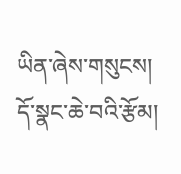ཡིན་ཞེས་གསུངས།
དོ་སྣང་ཆེ་བའི་རྩོམ།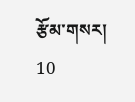རྩོམ་གསར། 10